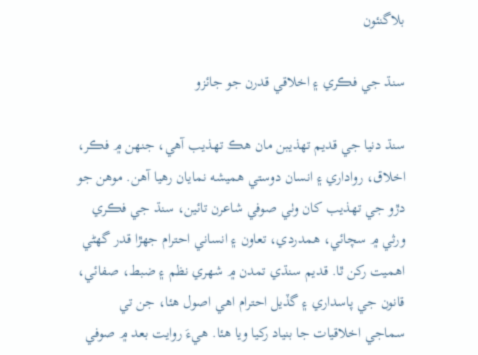بلاگنئون

سنڌ جي فڪري ۽ اخلاقي قدرن جو جائزو

سنڌ دنيا جي قديم تهذيبن مان هڪ تهذيب آهي، جنهن ۾ فڪر، اخلاق، رواداري ۽ انسان دوستي هميشه نمايان رهيا آهن. موهن جو دڙو جي تهذيب کان وٺي صوفي شاعرن تائين، سنڌ جي فڪري ورثي ۾ سچائي، همدردي، تعاون ۽ انساني احترام جهڙا قدر گهڻي اهميت رکن ٿا. قديم سنڌي تمدن ۾ شهري نظم ۽ ضبط، صفائي، قانون جي پاسداري ۽ گڏيل احترام اهي اصول هئا، جن تي سماجي اخلاقيات جا بنياد رکيا ويا هئا. هيءَ روايت بعد ۾ صوفي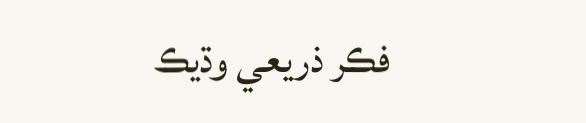فڪر ذريعي وڌيڪ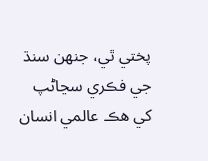پختي ٿي، جنهن سنڌ جي فڪري سڃاڻپ کي هڪ عالمي انسان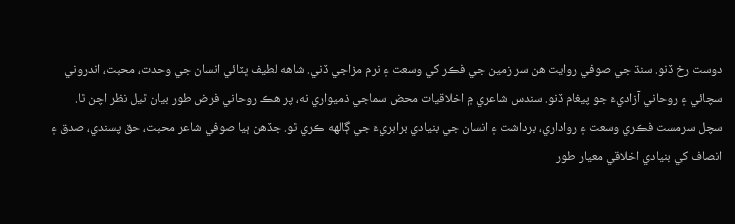دوست رخ ڏنو. سنڌ جي صوفي روايت هن سر زمين جي فڪر کي وسعت ۽ نرم مزاجي ڏني. شاهه لطيف ڀٽائي انسان جي وحدت، محبت، اندروني سچائي ۽ روحاني آزاديءَ جو پيغام ڏنو. سندس شاعري ۾ اخلاقيات محض سماجي ذميواري نه، پر هڪ روحاني فرض طور بيان ٿيل نظر اچن ٿا. سچل سرمست فڪري وسعت ۽ رواداري، برداشت ۽ انسان جي بنيادي برابريءَ جي ڳالهه ڪري ٿو. جڏهن ٻيا صوفي شاعر محبت، حق پسندي، صدق ۽ انصاف کي بنيادي اخلاقي معيار طور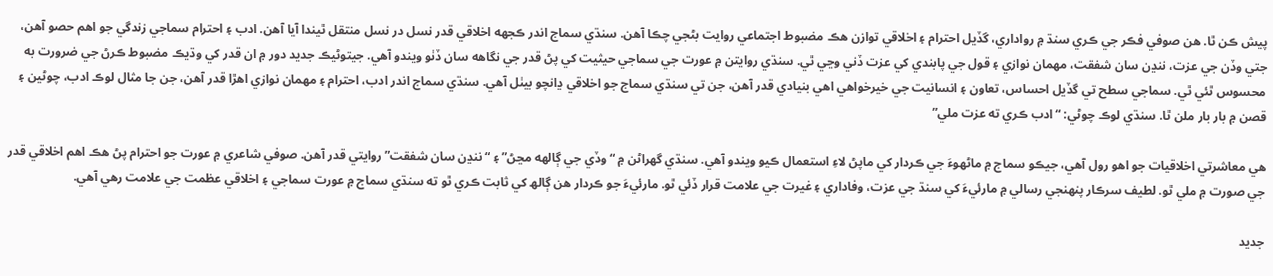پيش ڪن ٿا. هن صوفي فڪر جي ڪري سنڌ ۾ رواداري، گڏيل احترام ۽ اخلاقي توازن هڪ مضبوط اجتماعي روايت بڻجي چڪا آهن. سنڌي سماج اندر ڪجهه اخلاقي قدر نسل در نسل منتقل ٿيندا آيا آهن. ادب ۽ احترام سماجي زندگي جو اهم حصو آهن، جتي وڏن جي عزت، ننڍن سان شفقت، مهمان نوازي ۽ قول جي پابندي کي عزت ڏني وڃي ٿي. سنڌي روايتن ۾ عورت جي سماجي حيثيت کي پڻ قدر جي نگاهه سان ڏٺو ويندو آهي. جيتوڻيڪ جديد دور ۾ ان قدر کي وڌيڪ مضبوط ڪرڻ جي ضرورت به محسوس ٿئي ٿي. سماجي سطح تي گڏيل احساس، تعاون ۽ انسانيت جي خيرخواهي اهي بنيادي قدر آهن، جن تي سنڌي سماج جو اخلاقي ڍانچو بيٺل آهي. سنڌي سماج اندر ادب، احترام ۽ مهمان نوازي اهڙا قدر آهن، جن جا مثال لوڪ ادب، چوڻين ۽ قصن ۾ بار بار ملن ٿا. سنڌي لوڪ چوڻي: “ادب ڪري ته عزت ملي”

هي معاشرتي اخلاقيات جو اهو رول آهي، جيڪو سماج ۾ ماڻهوءَ جي ڪردار کي ماپڻ لاءِ استعمال ڪيو ويندو آهي. سنڌي گهراڻن ۾ “وڏي جي ڳالهه مڃڻ” ۽ “ننڍن سان شفقت” روايتي قدر آهن. صوفي شاعري ۾ عورت جو احترام پڻ هڪ اهم اخلاقي قدر جي صورت ۾ ملي ٿو. لطيف سرڪار پنهنجي رسالي ۾ مارئيءَ کي سنڌ جي عزت، وفاداري ۽ غيرت جي علامت قرار ڏئي ٿو. مارئيءَ جو ڪردار هن ڳالھ کي ثابت ڪري ٿو ته سنڌي سماج ۾ عورت سماجي ۽ اخلاقي عظمت جي علامت رهي آهي.

جديد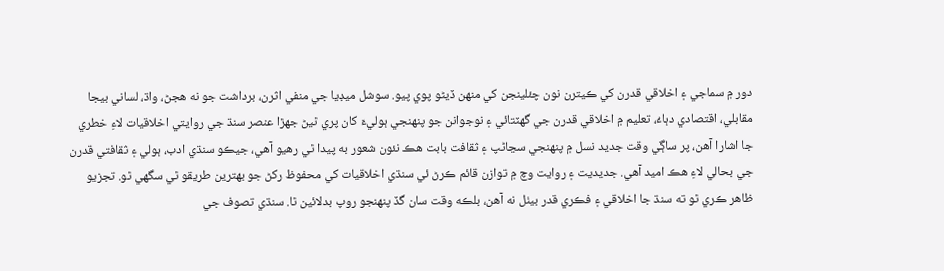دور ۾ سماجي ۽ اخلاقي قدرن کي ڪيترن نون چئلينجن کي منهن ڏيڻو پوي پيو. سوشل ميڊيا جي منفي اثرن، برداشت جو نه هجڻ، واڌ، لساني بيجا مقابلي، اقتصادي دٻاءُ، تعليم ۾ اخلاقي قدرن جي گهٽتائي ۽ نوجوانن جو پنهنجي ٻوليءَ کان پري ٿيڻ جهڙا عنصر سنڌ جي روايتي اخلاقيات لاءِ خطري جا اشارا آهن، پر ساڳي وقت جديد نسل ۾ پنهنجي سڃاڻپ ۽ ثقافت بابت هڪ نئون شعور به پيدا ٿي رهيو آهي، جيڪو سنڌي ادب، ٻولي ۽ ثقافتي قدرن جي بحالي لاءِ هڪ اميد آهي. جديديت ۽ روايت وچ ۾ توازن قائم ڪرڻ ئي سنڌي اخلاقيات کي محفوظ رکڻ جو بهترين طريقو ٿي سگهي ٿو. تجزيو ظاهر ڪري ٿو ته سنڌ جا اخلاقي ۽ فڪري قدر بيٺل نه آهن، بلڪه وقت سان گڏ پنهنجو روپ بدلائين ٿا. سنڌي تصوف جي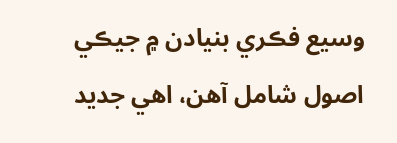وسيع فڪري بنيادن ۾ جيڪي اصول شامل آهن، اهي جديد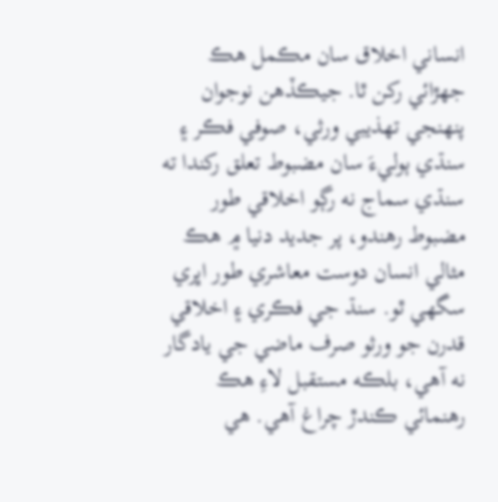انساني اخلاق سان مڪمل هڪ جهڙائي رکن ٿا. جيڪڏهن نوجوان پنهنجي تهذيبي ورثي، صوفي فڪر ۽ سنڌي ٻوليءَ سان مضبوط تعلق رکندا ته سنڌي سماج نه رڳو اخلاقي طور مضبوط رهندو، پر جديد دنيا ۾ هڪ مثالي انسان دوست معاشري طور اڀري سگهي ٿو. سنڌ جي فڪري ۽ اخلاقي قدرن جو ورثو صرف ماضي جي يادگار نه آهي، بلڪه مستقبل لاءِ هڪ رهنمائي ڪندڙ چراغ آهي. هي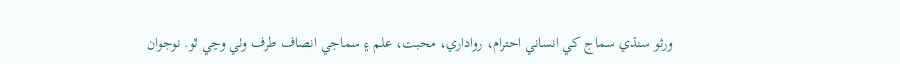ورثو سنڌي سماج کي انساني احترام، رواداري، محبت، علم ۽ سماجي انصاف طرف وٺي وڃي ٿو. نوجوان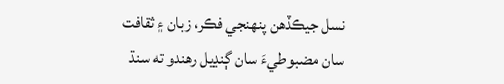نسل جيڪڏهن پنهنجي فڪر، زبان ۽ ثقافت سان مضبوطيءَ سان ڳنڍيل رهندو ته سنڌ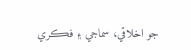جو اخلاقي، سماجي ۽ فڪري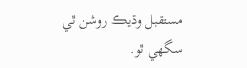مستقبل وڌيڪ روشن ٿي سگهي ٿو.